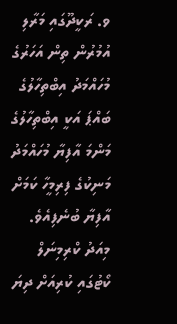ވ. ރަކީދޫގައި މަރާލި އުމުރުން ތިން އަހަރުގެ މުހައްމަދު އިބްތިހާލުގެ ބައްޕަ އަކީ އިބްތިހާލުގެ މަންމަ އާފިޔާ މުހައްމަދު މަނިކުގެ ފިރިމީހާ ކަމަށް އާފިޔާ ބުނެފިއެވެ.
މިއަދު ކްރިމިނަލް ކޯޓުގައި ކުރިއަށް ދިޔަ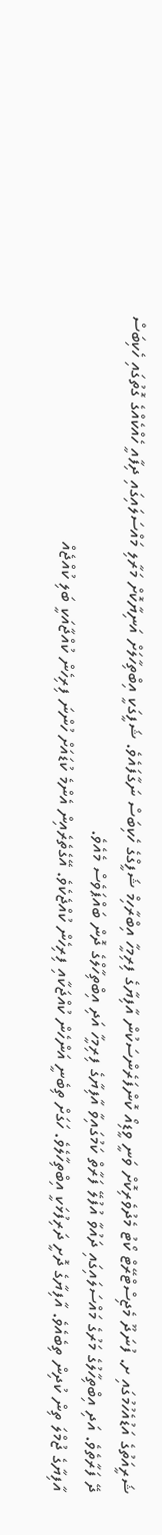ޝަރީއަތުގެ އަޑުއެހުމުގައި ށ. ފުނަދޫ މެޖިސްޓްރޭޓް ކޯޓު މެދުވެރިކޮށް ވަނީ ވީޑިއޯ ކޮންފަރެންސަކުން އާފިޔާގެ ފިރިމީހާ އިބްރާހިމް ޝަފީގްގެ ހެކިބަސް ނަގާފައެވެ. ޝަފީގަކީ އިބްތިހާލަށް އަނިޔާކޮށް މަރާލި މައްސަލައިގައި ދިފާއީ ހެއްކެއްގެ ގޮތުގައި ހެކިބަސް ދޭ ފަރާތެވެ. އަދި އިބްތިހާލުގެ މަރުގެ މައްސަލައިގައި ދައުވާ އުފުލޭ ފަރާތް ކަމުގައިވާ އާފިޔާގެ ފިރިމީހާ އަދި އިބްތިހާލްގެ ދޮން ބައްޕަވެސް މެއެވެ.
އާފިޔާގެ ޖުމްލަ ތިން ކުދިން ތިބެއެވެ. އާފިޔާގެ ދޮށީ ދަރިފުޅަކީ އިބްތިހާލެވެ. ހަގަށް ތިބެނީ އަންހެން ކުއްޖަކާއި ފިރިހެން ކުއްޖެކެވެ. އޭގެތެރެއިން އެންމެ ކުޑައަށް ހުންނަ ފިރިހެން ކުއްޖާއަކީ ބަލި ކުއްޖެއް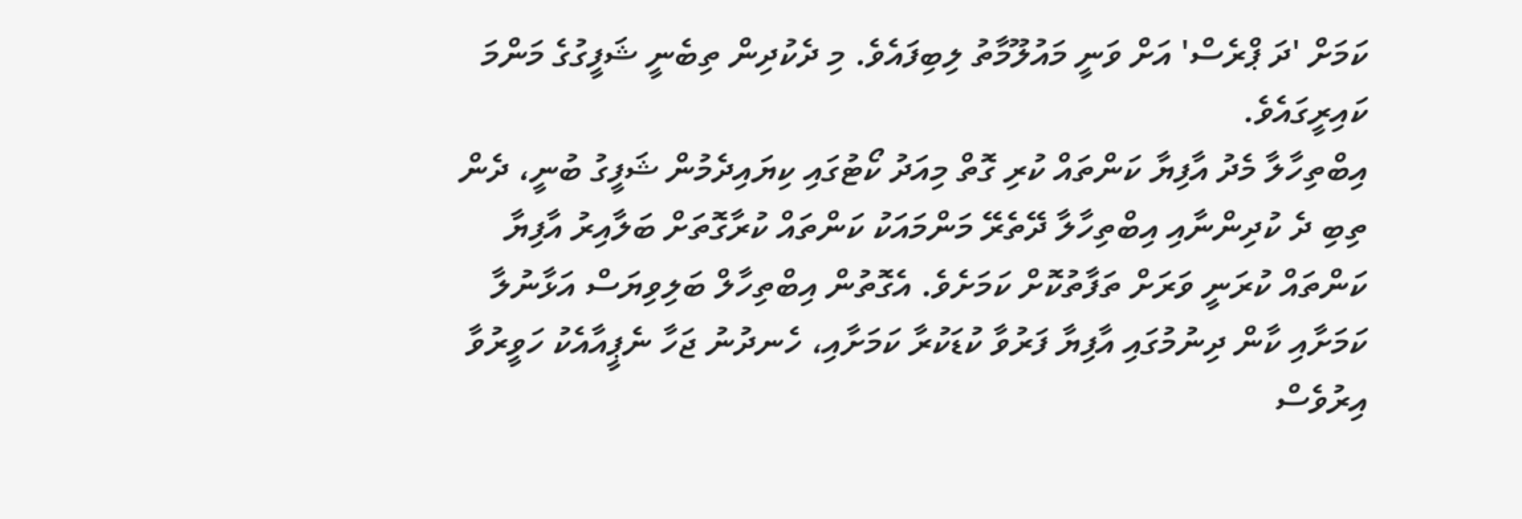ކަމަށް 'ދަ ޕްރެސް' އަށް ވަނީ މައުލޫމާތު ލިބިފައެވެ. މި ދެކުދިން ތިބެނީ ޝަފީގުގެ މަންމަ ކައިރީގައެވެ.
އިބްތިހާލާ މެދު އާފިޔާ ކަންތައް ކުރި ގޮތް މިއަދު ކޯޓުގައި ކިޔައިދެމުން ޝަފީގު ބުނީ، ދެން ތިބި ދެ ކުދިންނާއި އިބްތިހާލާ ދޭތެރޭ މަންމައަކު ކަންތައް ކުރާގޮތަށް ބަލާއިރު އާފިޔާ ކަންތައް ކުރަނީ ވަރަށް ތަފާތުކޮށް ކަމަށެވެ. އެގޮތުން އިބްތިހާލް ބަލިވިޔަސް އަޅާނުލާ ކަމަށާއި ކާން ދިނުމުގައި އާފިޔާ ފަރުވާ ކުޑަކުރާ ކަމަށާއި، ހެނދުނު ޖަހާ ނެޕީއާއެކު ހަވީރުވާ އިރުވެސް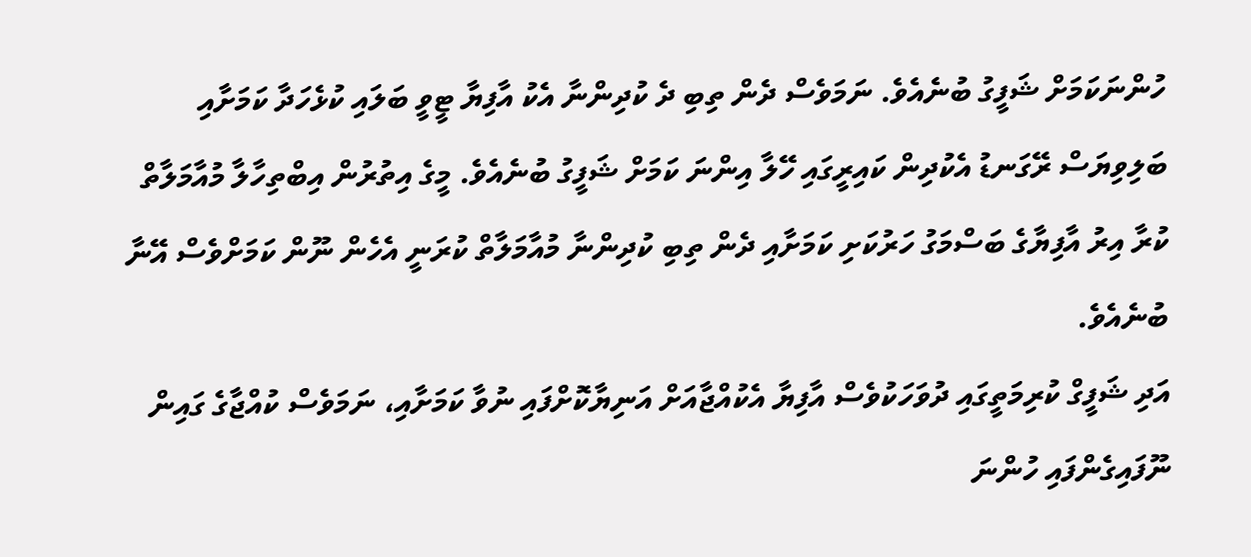ހުންނަކަމަށް ޝަފީގު ބުނެއެވެ. ނަމަވެސް ދެން ތިބި ދެ ކުދިންނާ އެކު އާފިޔާ ޓީވީ ބަލައި ކުޅެހަދާ ކަމަށާއި ބަލިވިޔަސް ރޭގަނޑު އެކުދިން ކައިރީގައި ހޭލާ އިންނަ ކަމަށް ޝަފީގު ބުނެއެވެ. މީގެ އިތުރުން އިބްތިހާލާ މުއާމަލާތް ކުރާ އިރު އާފިޔާގެ ބަސްމަގު ހަރުކަށި ކަމަށާއި ދެން ތިބި ކުދިންނާ މުއާމަލާތް ކުރަނީ އެހެން ނޫން ކަމަށްވެސް އޭނާ ބުނެއެވެ.
އަދި ޝަފީގް ކުރިމަތީގައި ދުވަހަކުވެސް އާފިޔާ އެކުއްޖާއަށް އަނިޔާކޮށްފައި ނުވާ ކަމަށާއި، ނަމަވެސް ކުއްޖާގެ ގައިން ނޫފައިގެންފައި ހުންނަ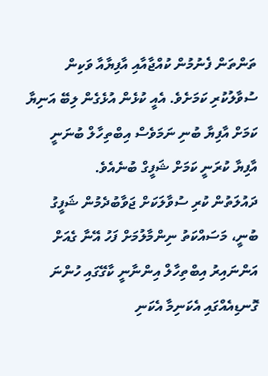ތަންތަން ފެނުމުން ކުއްޖާއާއި އާފިޔާއާ ވަކިން ސުވާލުކުރި ކަމަށެވެ. އެއީ ކުޅެން އުޅެގެން ލިބޭ އަނިޔާ ކަމަށް އާފިޔާ ބުނި ނަމަވެސް އިބްތިހާލް ބުނަނީ އާފިޔާ ކުރަނީ ކަމަށް ޝަފީގް ބުނެއެވެ.
ދައުލަތުން ކުރި ސުވާލަކަށް ޖަވާބުދެމުން ޝަފީގު ބުނީ، މަސައްކަތު ނިންމާލުމަށް ފަހު އޭނާ ގެއަށް އަންނައިރު އިބްތިހާލް އިންނާނީ ކާގޭގައި ހުންނަ ގޮނޑިއެއްގައި އެކަނިމާ އެކަނި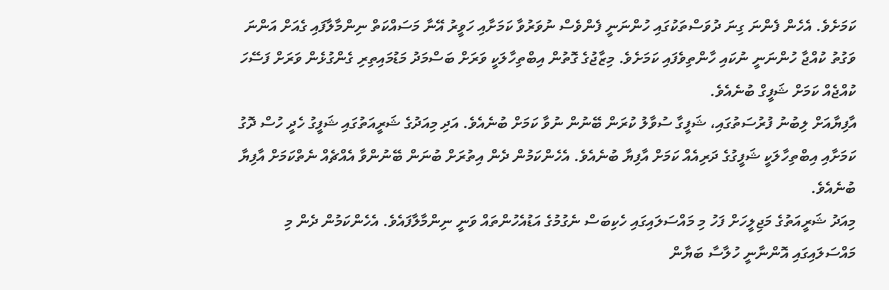ކަމަށެވެ. އެހެން ފެންނަ ގިނަ ދުވަސްތަކުގައި ހުންނަނީ ފެންވެސް ނުވަރުވާ ކަމަށާއި ހަވީރު އޭނާ މަސައްކަތް ނިންމާލާފައި ގެއަށް އަންނަ ވަގުތު ކުއްޖާ ހުންނަނީ ނުކައި ހާންތިވެފައި ކަމަށެވެ. މިޒާޖުގެ ގޮތުން އިބްތިހާލަކީ ވަރަށް ބަސްމަދު މަޑުމައިތިރި ގެންގުޅެން ވަރަށް ފަސޭހަ ކުއްޖެއް ކަމަށް ޝަފީގް ބުނެއެވެ.
އާފިޔާއަށް ލިބުނު ފުރުސަތުގައި، ޝަފީގާ ސުވާލު ކުރަން ބޭނުން ނުވާ ކަމަށް ބުނެއެވެ. އަދި މިއަދުގެ ޝަރީއަތުގައި ޝަފީގު ހެދީ ހުސް ދޮގު ކަމަށާއި އިބްތިހާލަކީ ޝަފީގުގެ ދަރިއެއް ކަމަށް އާފިޔާ ބުނެއެވެ. އެހެންކަމުން ދެން އިތުރަށް ބުނަން ބޭނުންވާ އެއްޗެއް ނެތްކަމަށް އާފިޔާ ބުނެއެވެ.
މިއަދު ޝަރީއަތުގެ މަޖިލީހަށް ފަހު މި މައްސަލައިގައި ހެކިބަސް ނެގުމުގެ އަޑުއެހުންތައް ވަނީ ނިންމާލާފައެވެ. އެހެންކަމުން ދެން މި މައްސަލައިގައި އޮންނާނީ ހުލާސާ ބަޔާން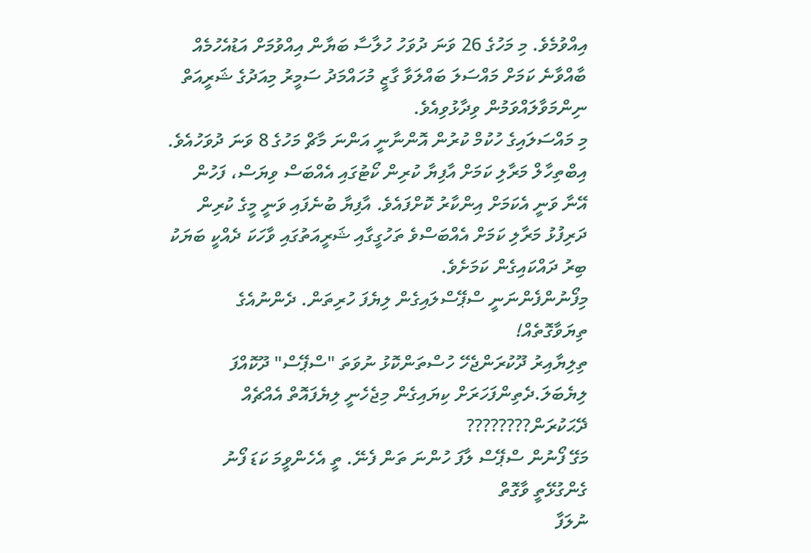އިއްވުމެވެ. މި މަހުގެ 26 ވަނަ ދުވަހު ހުލާސާ ބަޔާން އިއްވުމަށް އަޑުއެހުމެއް ބާއްވާނެ ކަމަށް މައްސަލަ ބައްލަވާ ގާޒީ މުހައްމަދު ސަމީރު މިއަދުގެ ޝަރީއަތް ނިންމަވާލައްވަމުން ވިދާޅުވިއެވެ.
މި މައްސަލައިގެ ހުކުމް ކުރުން އޮންނާނީ އަންނަ މާޗް މަހުގެ 8 ވަނަ ދުވަހުއެވެ.
އިބްތިހާލް މަރާލި ކަމަށް އާފިޔާ ކުރިން ކޯޓުގައި އެއްބަސް ވިޔަސް، ފަހުން އޭނާ ވަނީ އެކަމަށް އިންކާރު ކޮށްފައެވެ. އާފިޔާ ބުނެފައި ވަނީ މީގެ ކުރިން ދަރިފުޅު މަރާލި ކަމަށް އެއްބަސްވެ ތަހުގީގާއި ޝަރީއަތުގައި ވާހަކަ ދެއްކީ ބަޔަކު ބިރު ދައްކައިގެން ކަމަށެވެ.
މިފޯނުންފެންނަނީ ސްޕޭސްލައިގެން ލިޔެފަ ހުރިތަން. ދެންނުއެގެ ތިޔަވާގޮތެއް!
ތިލިޔާއިރު ދޫކުރަންޖެހޭ ހުސްތަންކޮޅު ނުވަތަ "ސްޕޭސް" ދޫކޮއްފަ ލިޔެބަލަ.ދެތިންފަހަރަށް ކިޔައިގެން މިޖެހެނީ ލިޔެފައޮތް އެއްޗެއް ދޭޙަކުރަން????????
މަގޭ ފޯނުން ސްޕޭސް ލާފަ ހުންނަ ތަން ފެނޭ. ތީ އެހެންވީމަ ކަޑަ ފޯނު ގެންގުޅޭތީ ވާގޮތް
ނުލަފާ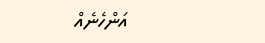އަންހެނެއް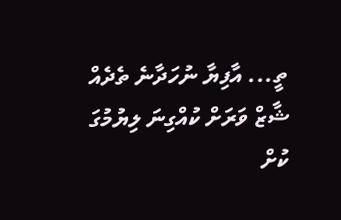ތީ... އާފިޔާ ނުހަދާނެ ތެދެއް
ޝާޒް ވަރަށް ކުއްގިނަ ލިޔުމުގަ
ކުށް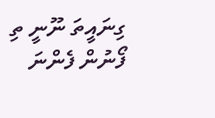ގިނައީތަ ނޫނީ ތި ފޯނުން ފެންނަ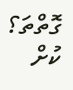ގޮތްތަ؟
ކުށް